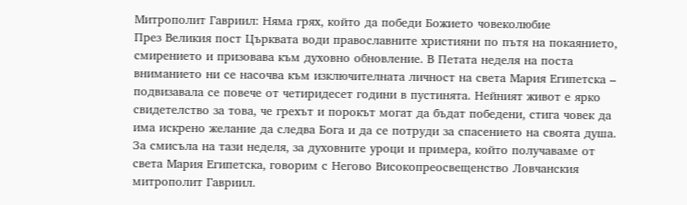Митрополит Гавриил: Няма грях, който да победи Божието човеколюбие
През Великия пост Църквата води православните християни по пътя на покаянието, смирението и призовава към духовно обновление. В Петата неделя на поста вниманието ни се насочва към изключителната личност на света Мария Египетска – подвизавала се повече от четиридесет години в пустинята. Нейният живот е ярко свидетелство за това, че грехът и порокът могат да бъдат победени, стига човек да има искрено желание да следва Бога и да се потруди за спасението на своята душа. За смисъла на тази неделя, за духовните уроци и примера, който получаваме от света Мария Египетска, говорим с Негово Високопреосвещенство Ловчанския митрополит Гавриил.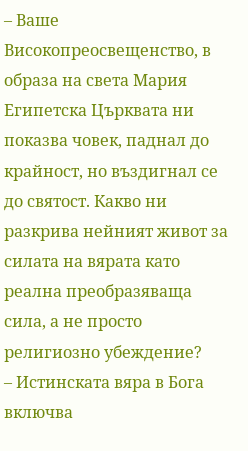– Ваше Високопреосвещенство, в образа на света Мария Египетска Църквата ни показва човек, паднал до крайност, но въздигнал се до святост. Какво ни разкрива нейният живот за силата на вярата като реална преобразяваща сила, а не просто религиозно убеждение?
– Истинската вяра в Бога включва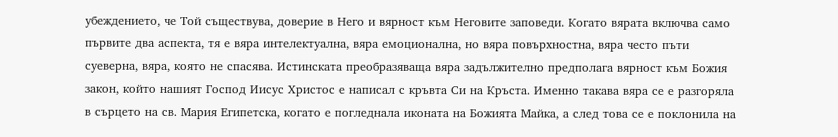убеждението, че Той съществува, доверие в Него и вярност към Неговите заповеди. Когато вярата включва само първите два аспекта, тя е вяра интелектуална, вяра емоционална, но вяра повърхностна, вяра често пъти суеверна, вяра, която не спасява. Истинската преобразяваща вяра задължително предполага вярност към Божия закон, който нашият Господ Иисус Христос е написал с кръвта Си на Кръста. Именно такава вяра се е разгоряла в сърцето на св. Мария Египетска, когато е погледнала иконата на Божията Майка, а след това се е поклонила на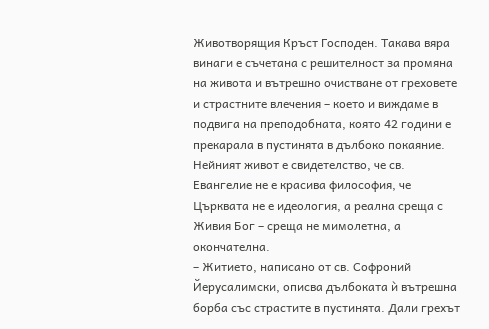Животворящия Кръст Господен. Такава вяра винаги е съчетана с решителност за промяна на живота и вътрешно очистване от греховете и страстните влечения – което и виждаме в подвига на преподобната, която 42 години е прекарала в пустинята в дълбоко покаяние. Нейният живот е свидетелство, че св. Евангелие не е красива философия, че Църквата не е идеология, а реална среща с Живия Бог – среща не мимолетна, а окончателна.
– Житието, написано от св. Софроний Йерусалимски, описва дълбоката ѝ вътрешна борба със страстите в пустинята. Дали грехът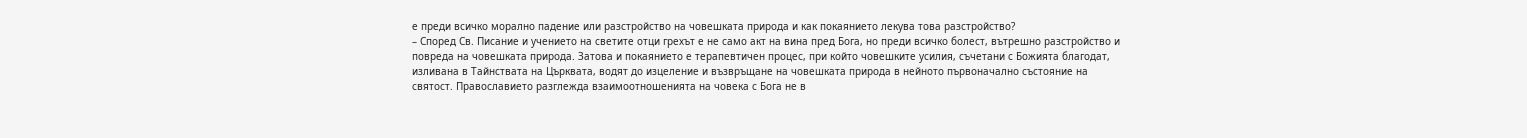е преди всичко морално падение или разстройство на човешката природа и как покаянието лекува това разстройство?
– Според Св. Писание и учението на светите отци грехът е не само акт на вина пред Бога, но преди всичко болест, вътрешно разстройство и повреда на човешката природа. Затова и покаянието е терапевтичен процес, при който човешките усилия, съчетани с Божията благодат, изливана в Тайнствата на Църквата, водят до изцеление и възвръщане на човешката природа в нейното първоначално състояние на святост. Православието разглежда взаимоотношенията на човека с Бога не в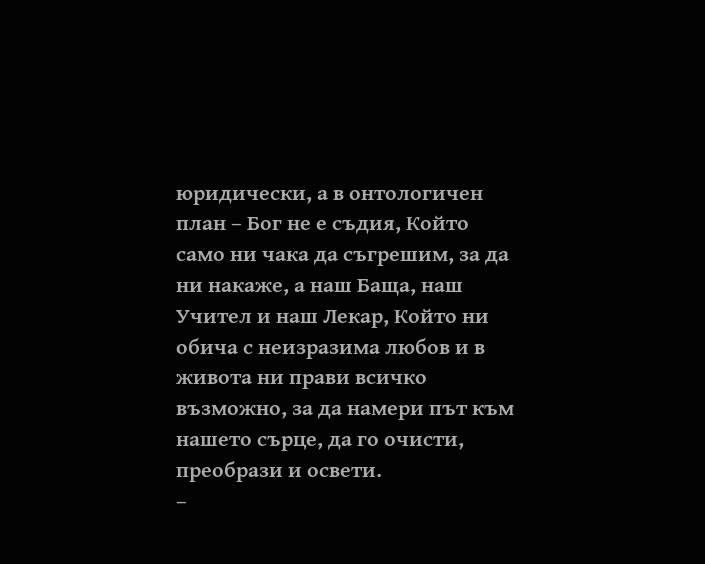юридически, а в онтологичен план – Бог не е съдия, Който само ни чака да съгрешим, за да ни накаже, а наш Баща, наш Учител и наш Лекар, Който ни обича с неизразима любов и в живота ни прави всичко възможно, за да намери път към нашето сърце, да го очисти, преобрази и освети.
–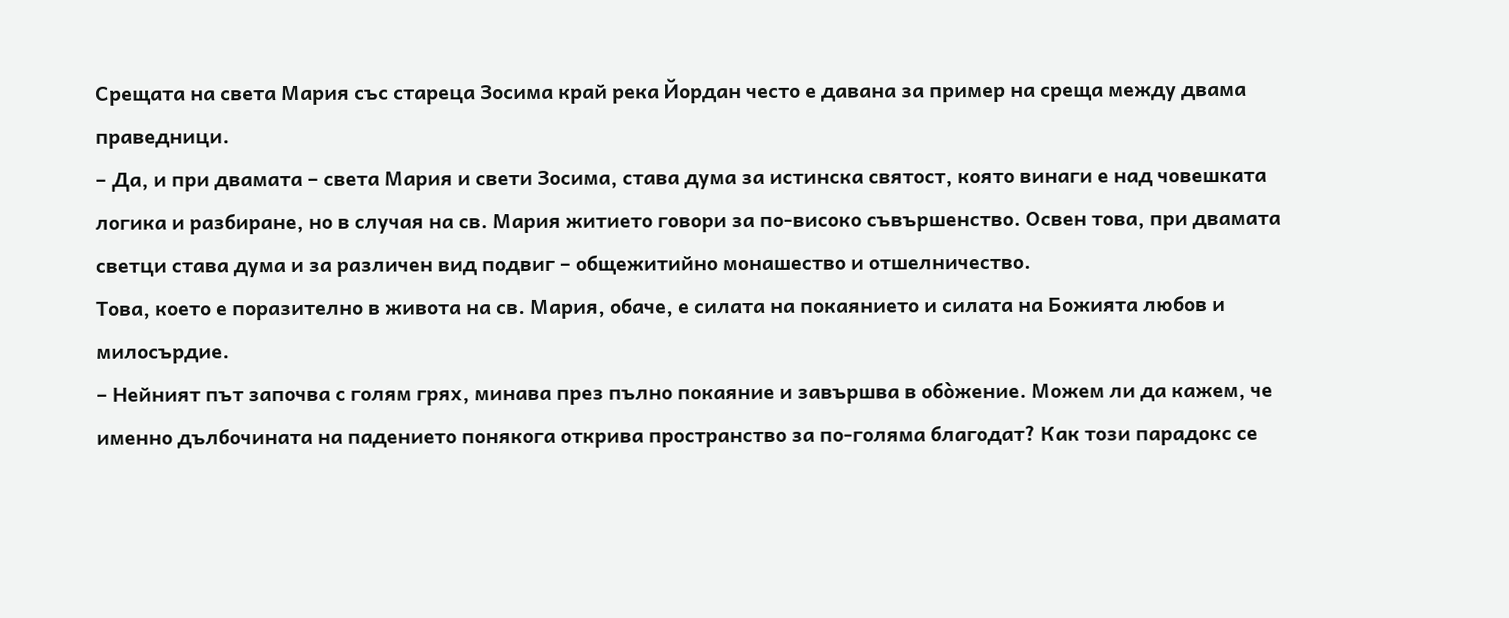Срещата на света Мария със стареца Зосима край река Йордан често е давана за пример на среща между двама праведници.
– Да, и при двамата – света Мария и свети Зосима, става дума за истинска святост, която винаги е над човешката логика и разбиране, но в случая на св. Мария житието говори за по-високо съвършенство. Освен това, при двамата светци става дума и за различен вид подвиг – общежитийно монашество и отшелничество.
Това, което е поразително в живота на св. Мария, обаче, е силата на покаянието и силата на Божията любов и милосърдие.
– Нейният път започва с голям грях, минава през пълно покаяние и завършва в обòжение. Можем ли да кажем, че именно дълбочината на падението понякога открива пространство за по-голяма благодат? Как този парадокс се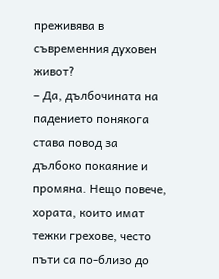преживява в съвременния духовен живот?
– Да, дълбочината на падението понякога става повод за дълбоко покаяние и промяна. Нещо повече, хората, които имат тежки грехове, често пъти са по-близо до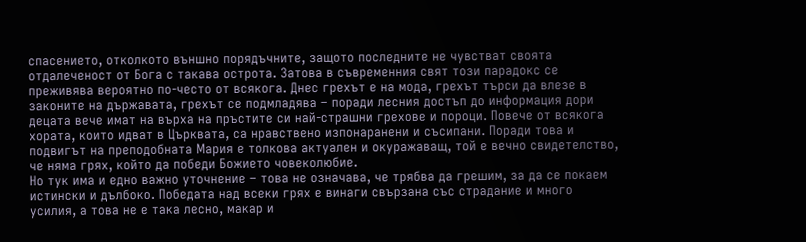спасението, отколкото външно порядъчните, защото последните не чувстват своята отдалеченост от Бога с такава острота. Затова в съвременния свят този парадокс се преживява вероятно по-често от всякога. Днес грехът е на мода, грехът търси да влезе в законите на държавата, грехът се подмладява – поради лесния достъп до информация дори децата вече имат на върха на пръстите си най-страшни грехове и пороци. Повече от всякога хората, които идват в Църквата, са нравствено изпонаранени и съсипани. Поради това и подвигът на преподобната Мария е толкова актуален и окуражаващ, той е вечно свидетелство, че няма грях, който да победи Божието човеколюбие.
Но тук има и едно важно уточнение – това не означава, че трябва да грешим, за да се покаем истински и дълбоко. Победата над всеки грях е винаги свързана със страдание и много усилия, а това не е така лесно, макар и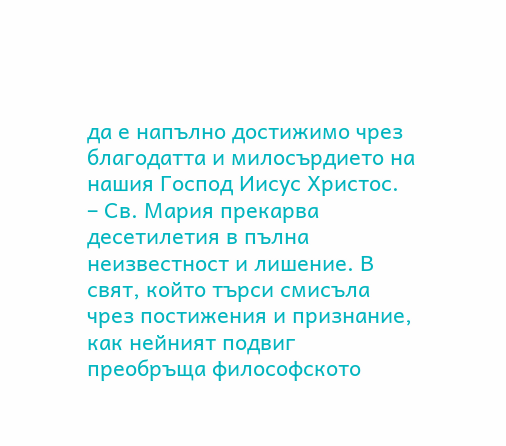да е напълно достижимо чрез благодатта и милосърдието на нашия Господ Иисус Христос.
– Св. Мария прекарва десетилетия в пълна неизвестност и лишение. В свят, който търси смисъла чрез постижения и признание, как нейният подвиг преобръща философското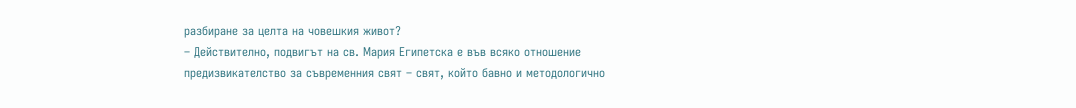разбиране за целта на човешкия живот?
– Действително, подвигът на св. Мария Египетска е във всяко отношение предизвикателство за съвременния свят – свят, който бавно и методологично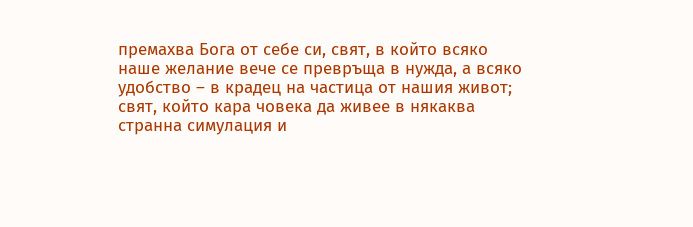премахва Бога от себе си, свят, в който всяко наше желание вече се превръща в нужда, а всяко удобство – в крадец на частица от нашия живот; свят, който кара човека да живее в някаква странна симулация и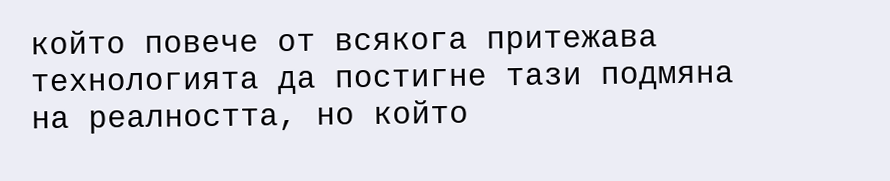който повече от всякога притежава технологията да постигне тази подмяна на реалността, но който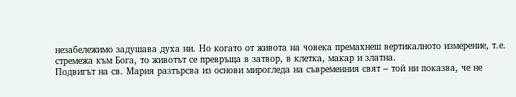незабележимо задушава духа ни. Но когато от живота на човека премахнеш вертикалното измерение, т.е. стремежа към Бога, то животът се превръща в затвор, в клетка, макар и златна.
Подвигът на св. Мария разтърсва из основи мирогледа на съвременния свят – той ни показва, че не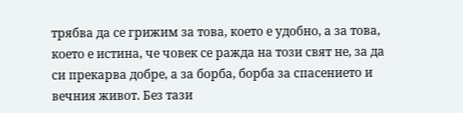трябва да се грижим за това, което е удобно, а за това, което е истина, че човек се ражда на този свят не, за да си прекарва добре, а за борба, борба за спасението и вечния живот. Без тази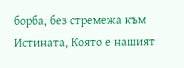борба, без стремежа към Истината, Която е нашият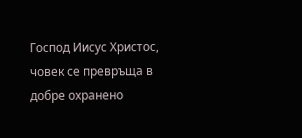Господ Иисус Христос, човек се превръща в добре охранено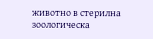животно в стерилна зоологическа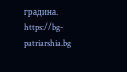градина.
https://bg-patriarshia.bg